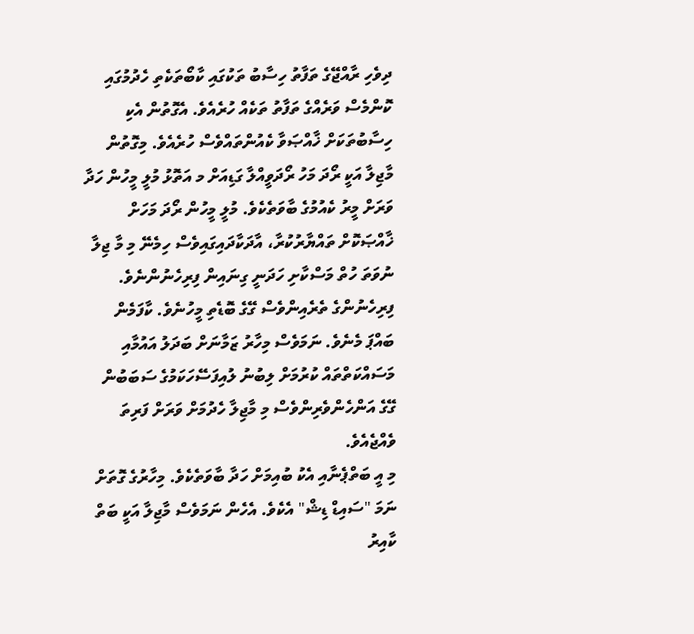ދިވެހި ރާއްޖޭގެ ތަފާތު ހިސާބު ތަކުގައި ކާބޯތަކެތި ހެދުމުގައި ކޮންމެސް ވަރެއްގެ ތަފާތު ތަކެއް ހުރެއެވެ. އެގޮތުން އެކި ހިސާބުތަކަށް ޚާއްޞަވާ ކެއުންތައްވެސް ހުރެއެވެ. މިގޮތުން މާޖިލާ އަކީ ރޯދަ މަހު ރޯދަވީއްލާ ގަޑިއަށް މ އަތޮޅު މުލީ މީހުން ހަދާ ވަރަށް މީރު ކެއުމުގެ ބާވަތެކެވެ. މުލީ މީހުން ރޯދަ މަހަށް ޚާއްޞަކޮށް ތައްޔާރުކުރާ، އާދަކާދައިގައިވެސް ހިމެނޭ މި މާ ޖިލާ ނުވަތަ ހުތް މަސްކާށި ހަދަނީ ގިނައިން ފިރިހެނުންނެވެ. ފިރިހެނުންގެ ތެރެއިންވެސް ގޭގެ ބޮޑެތި މީހުނެވެ. ކާފަމެން ބައްޕަ މެނެވެ. ނަމަވެސް މިހާރު ޒަމާނަށް ބަދަލު އައުމާއި މަސައްކަތްތައް ކުރުމަށް ލިބުނު ލުއިފަސޭހަކަމުގެ ސަބަބުން ގޭގެ އަންހެންވެރިންވެސް މި މާޖިލާ ހެދުމަށް ވަރަށް ފަރިތަ ވެއްޖެއެވެ.
މި އީ ބަތްޕެނާއި އެކު ބުއިމަށް ހަދާ ބާވަތެކެވެ. މިހާރުގެ ގޮތަށް ނަމަ "ސައިޑް ޑިޝް" އެކެވެ. އެހެން ނަމަވެސް މާޖިލާ އަކީ ބަތް ކާއިރު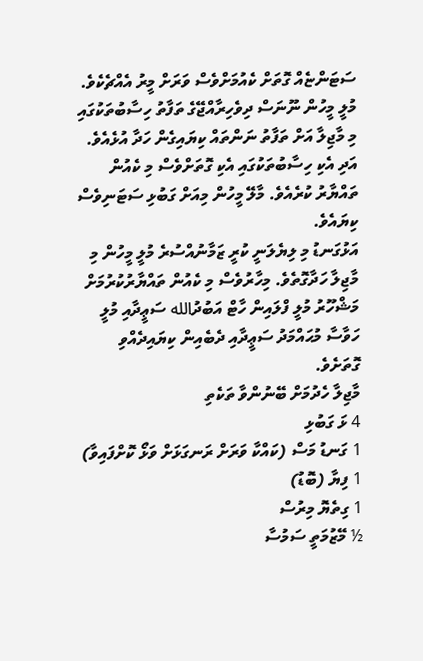ސަޓަންޏެއް ގޮތަށް ކެއުމަށްވެސް ވަރަށް މީރު އެއްޗެކެވެ.
މުލީ މީހުން ނޫނަސް ދިވެހިރާއްޖޭގެ ތަފާތު ހިސާބުތަކުގައި މި މާޖިލާ އަށް ތަފާތު ނަންތައް ކިޔައިގެން ހަދާ އުޅެއެވެ. އަދި އެކި ހިސާބުތަކުގައި އެކި ގޮތަށްވެސް މި ކެއުން ތައްޔާރު ކުރެއެވެ. މާލޭ މީހުން މިއަށް ގަބުޅި ސަޓަނިވެސް ކިޔައެވެ.
އަޅުގަނޑު މި ލިޔެލަނީ ކުރީ ޒަމާނުއްސުރެ މުލީ މީހުން މި މާޖިލާ ހަދާގޮތެވެ. މިހާރުވެސް މި ކެއުން ތައްޔާރުކުރުމަށް މަޝްހޫރު މުލީ ފްލައިން ހާޓް އަބުދުالله ސަޢީދާއި މުލީ ހަވާސާ މުޙައްމަދު ސަޢީދާއި ދެބެއިން ކިޔައިދެއްވި ގޮތަށެވެ.
މާޖިލާ ހެދުމަށް ބޭނުންވާ ތަކެތި
4 ޅަ ގަބުޅި
1 ގަނޑު މަސް (ކައްކާ ވަރަށް ރަނގަޅަށް ވަޅޯ ކޮށްފައިވާ)
1 ފިޔާ (ބޮޑު)
1 ގިތެޔޮ މިރުސް
½ މޭޒުމަތީ ސަމުސާ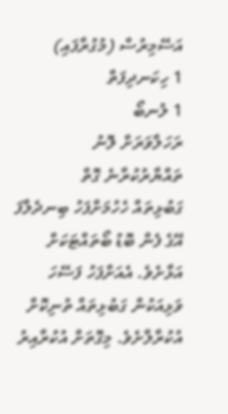އަސޭމިރުސް (މުގުރާފައި)
1 ހިކަނދިފަތް
1 ލުނބޯ
ރަހަލާވަރަށް ލޮނު
ތައްޔާރުކުރާނެ ގޮތް
ގަބުޅިތައް ހެހުމަށްފަހު ބިނދެލާފަ އޭގެ ފެން ބޮޑު ބޯތައްޓަކަށް އަޅާށެވެ. އެއަށްފަހު ފަސޭހަ ވަޅިއަކުން ގަބުޅިތައް ތުނިކޮށް އުކުރާލާށެވެ. މިގޮތަށް އުކުރާއިރު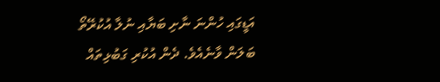އަޑީގައި ހުންނަ ނާށި ބަޔާއި ނުލާ އުކުރޭތޯ ބަލަން ވާނެއެވެ. ދެން އުކުރި ގަބުޅިތައް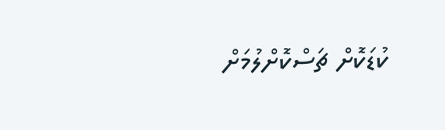ކުޑަކޮށް ޗަސްކޮށްލުމަށް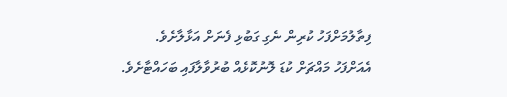ފިތާލުމަށްފަހު ކުރިން ނެގި ގަބުޅި ފެނަށް އަޅާލާށެވެ. އެއަށްފަހު މައްޗަށް ކުޑަ ލޮނުކޮޅެއް ބުރުވާލާފައި ބަހައްޓާށެވެ.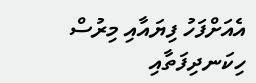އެއަށްފަހު ފިޔައާއި މިރުސް ހިކަނދިފަތާއި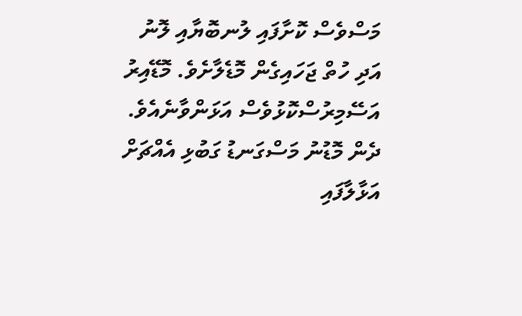މަސްވެސް ކޮށާފައި ލުނބޮޔާއި ލޮނު އަދި ހުތް ޖަހައިގެން މޮޑެލާށެވެ. މޮޑޭއިރު އަސޭމިރުސްކޮޅުވެސް އަޅަންވާނެއެވެ. ދެން މޮޑުނު މަސްގަނޑު ގަބުޅި އެއްޗަށް އަޅާލާފައި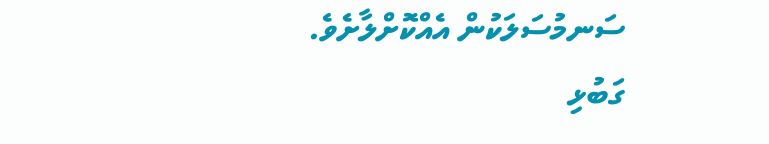ސަނމުސަލަކުން އެއްކޮށްލާށެވެ. ގަބުޅި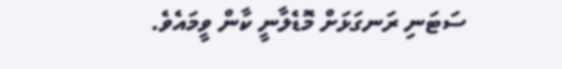ސަޓަނި ރަނގަޅަށް މޮޑެލާނީ ކާން ވީމައެވެ.